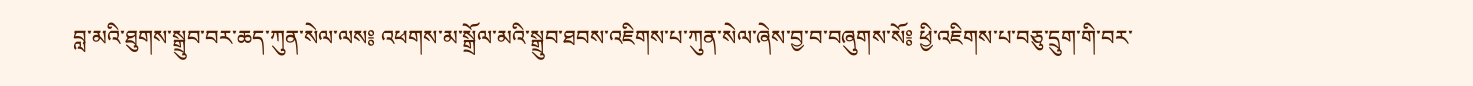བླ་མའི་ཐུགས་སྒྲུབ་བར་ཆད་ཀུན་སེལ་ལས༔ འཕགས་མ་སྒྲོལ་མའི་སྒྲུབ་ཐབས་འཇིགས་པ་ཀུན་སེལ་ཞེས་བྱ་བ་བཞུགས་སོ༔ ཕྱི་འཇིགས་པ་བཅུ་དྲུག་གི་བར་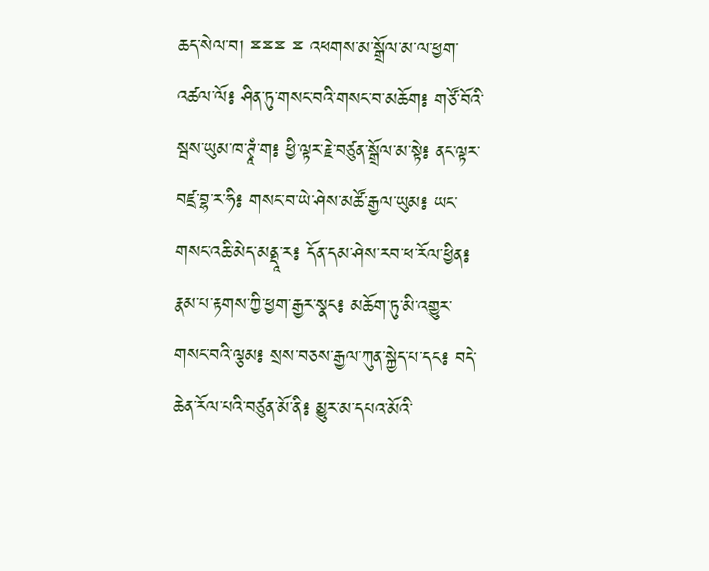ཆད་སེལ་བ། ྈྈྈ ྈ འཕགས་མ་སྒྲོལ་མ་ལ་ཕྱག་འཚལ་ལོ༔ ཤིན་ཏུ་གསང་བའི་གསང་བ་མཆོག༔ གཙོ་བོའི་སྦས་ཡུམ་ཁ་ཊྭཱཾ་ག༔ ཕྱི་ལྟར་རྗེ་བཙུན་སྒྲོལ་མ་སྟེ༔ ནང་ལྟར་བཛྲ་བྷ་ར་ཧི༔ གསང་བ་ཡེ་ཤེས་མཚོ་རྒྱལ་ཡུམ༔ ཡང་གསང་འཆི་མེད་མནྡཱ་ར༔ དོན་དམ་ཤེས་རབ་ཕ་རོལ་ཕྱིན༔ རྣམ་པ་རྟགས་ཀྱི་ཕྱག་རྒྱར་སྣང༔ མཆོག་ཏུ་མི་འགྱུར་གསང་བའི་ལྕམ༔ སྲས་བཅས་རྒྱལ་ཀུན་སྐྱེད་པ་དང༔ བདེ་ཆེན་རོལ་པའི་བཙུན་མོ་ནི༔ མྱུར་མ་དཔའ་མོའི་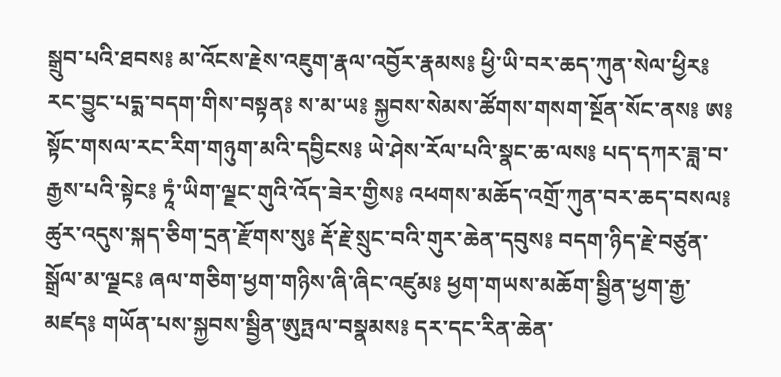སྒྲུབ་པའི་ཐབས༔ མ་འོངས་རྗེས་འཇུག་རྣལ་འབྱོར་རྣམས༔ ཕྱི་ཡི་བར་ཆད་ཀུན་སེལ་ཕྱིར༔ རང་བྱུང་པདྨ་བདག་གིས་བསྟན༔ ས་མ་ཡ༔ སྐྱབས་སེམས་ཚོགས་གསག་སྔོན་སོང་ནས༔ ཨ༔ སྟོང་གསལ་རང་རིག་གཉུག་མའི་དབྱིངས༔ ཡེ་ཤེས་རོལ་པའི་སྣང་ཆ་ལས༔ པད་དཀར་ཟླ་བ་རྒྱས་པའི་སྟེང༔ ཏཱཾ་ཡིག་ལྗང་གུའི་འོད་ཟེར་གྱིས༔ འཕགས་མཆོད་འགྲོ་ཀུན་བར་ཆད་བསལ༔ ཚུར་འདུས་སྐད་ཅིག་དྲན་རྫོགས་སུ༔ རྡོ་རྗེ་སྲུང་བའི་གུར་ཆེན་དབུས༔ བདག་ཉིད་རྗེ་བཙུན་སྒྲོལ་མ་ལྗང༔ ཞལ་གཅིག་ཕྱག་གཉིས་ཞི་ཞིང་འཛུམ༔ ཕྱག་གཡས་མཆོག་སྦྱིན་ཕྱག་རྒྱ་མཛད༔ གཡོན་པས་སྐྱབས་སྦྱིན་ཨུཏྤལ་བསྣམས༔ དར་དང་རིན་ཆེན་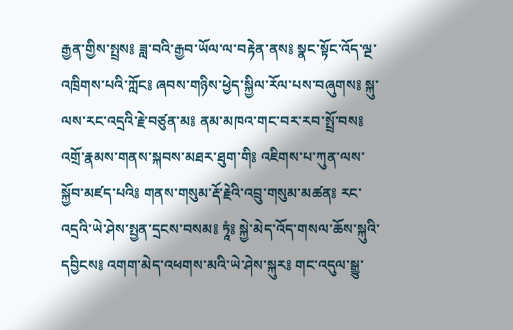རྒྱན་གྱིས་སྤྲས༔ ཟླ་བའི་རྒྱབ་ཡོལ་ལ་བརྟེན་ནས༔ སྣང་སྟོང་འོད་ལྔ་འཁྲིགས་པའི་ཀློང༔ ཞབས་གཉིས་ཕྱེད་སྐྱིལ་རོལ་པས་བཞུགས༔ སྐུ་ལས་རང་འདྲའི་རྗེ་བཙུན་མ༔ ནམ་མཁའ་གང་བར་རབ་སྤྲོ་བས༔ འགྲོ་རྣམས་གནས་སྐབས་མཐར་ཐུག་གི༔ འཇིགས་པ་ཀུན་ལས་སྐྱོབ་མཛད་པའི༔ གནས་གསུམ་རྡོ་རྗེའི་འབྲུ་གསུམ་མཚན༔ རང་འདྲའི་ཡེ་ཤེས་སྤྱན་དྲངས་བསམ༔ ཏཱཾ༔ སྐྱེ་མེད་འོད་གསལ་ཆོས་སྐུའི་དབྱིངས༔ འགག་མེད་འཕགས་མའི་ཡེ་ཤེས་སྐུར༔ གང་འདུལ་སྒྱུ་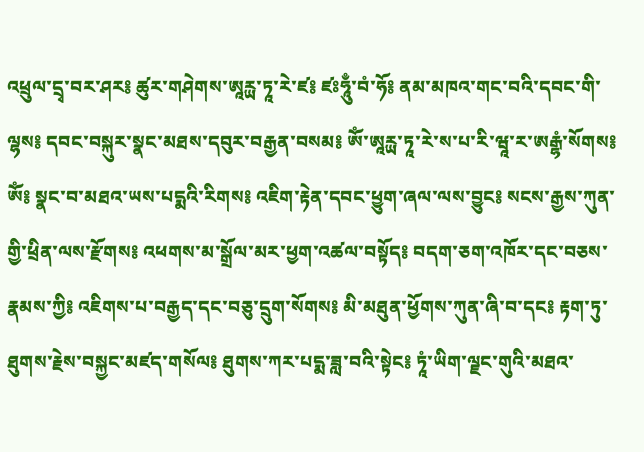འཕྲུལ་དྲྭ་བར་ཤར༔ ཚུར་གཤེགས་ཨཱརྻ་ཏཱ་རེ་ཛ༔ ཛཿཧཱུྃ་བཾ་ཧོ༔ ནམ་མཁའ་གང་བའི་དབང་གི་ལྷས༔ དབང་བསྐུར་སྣང་མཐས་དབུར་བརྒྱན་བསམ༔ ཨོཾ་ཨཱརྻ་ཏཱ་རེ་ས་པ་རི་ཝཱ་ར་ཨརྒྷཾ་སོགས༔ ཨོཾ༔ སྣང་བ་མཐའ་ཡས་པདྨའི་རིགས༔ འཇིག་རྟེན་དབང་ཕྱུག་ཞལ་ལས་བྱུང༔ སངས་རྒྱས་ཀུན་གྱི་ཕྲིན་ལས་རྫོགས༔ འཕགས་མ་སྒྲོལ་མར་ཕྱག་འཚལ་བསྟོད༔ བདག་ཅག་འཁོར་དང་བཅས་རྣམས་ཀྱི༔ འཇིགས་པ་བརྒྱད་དང་བཅུ་དྲུག་སོགས༔ མི་མཐུན་ཕྱོགས་ཀུན་ཞི་བ་དང༔ རྟག་ཏུ་ཐུགས་རྗེས་བསྐྱང་མཛད་གསོལ༔ ཐུགས་ཀར་པདྨ་ཟླ་བའི་སྟེང༔ ཏཱཾ་ཡིག་ལྗང་གུའི་མཐའ་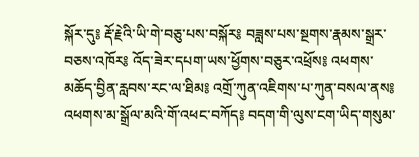སྐོར་དུ༔ རྡོ་རྗེའི་ཡི་གེ་བཅུ་པས་བསྐོར༔ བཟླས་པས་སྔགས་རྣམས་སྒྲར་བཅས་འཁོར༔ འོད་ཟེར་དཔག་ཡས་ཕྱོགས་བཅུར་འཕྲོས༔ འཕགས་མཆོད་བྱིན་རླབས་རང་ལ་ཐིམ༔ འགྲོ་ཀུན་འཇིགས་པ་ཀུན་བསལ་ནས༔ འཕགས་མ་སྒྲོལ་མའི་གོ་འཕང་བཀོད༔ བདག་གི་ལུས་ངག་ཡིད་གསུམ་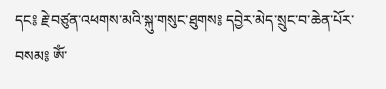དང༔ རྗེ་བཙུན་འཕགས་མའི་སྐུ་གསུང་ཐུགས༔ དབྱེར་མེད་སྲུང་བ་ཆེན་པོར་བསམ༔ ཨོཾ་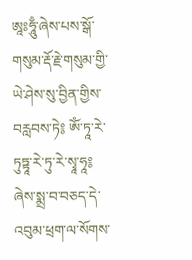ཨཱཿཧཱུྃ་ཞེས་པས་སྒོ་གསུམ་རྡོ་རྗེ་གསུམ་གྱི་ཡེ་ཤེས་སུ་བྱིན་གྱིས་བརླབས་ཏེ༔ ཨོཾ་ཏཱ་རེ་ཏུཏྟཱ་རེ་ཏུ་རེ་སྭཱ་ཧཱ༔ ཞེས་སྨྲ་བ་བཅད་དེ་འབུམ་ཕྲག་ལ་སོགས་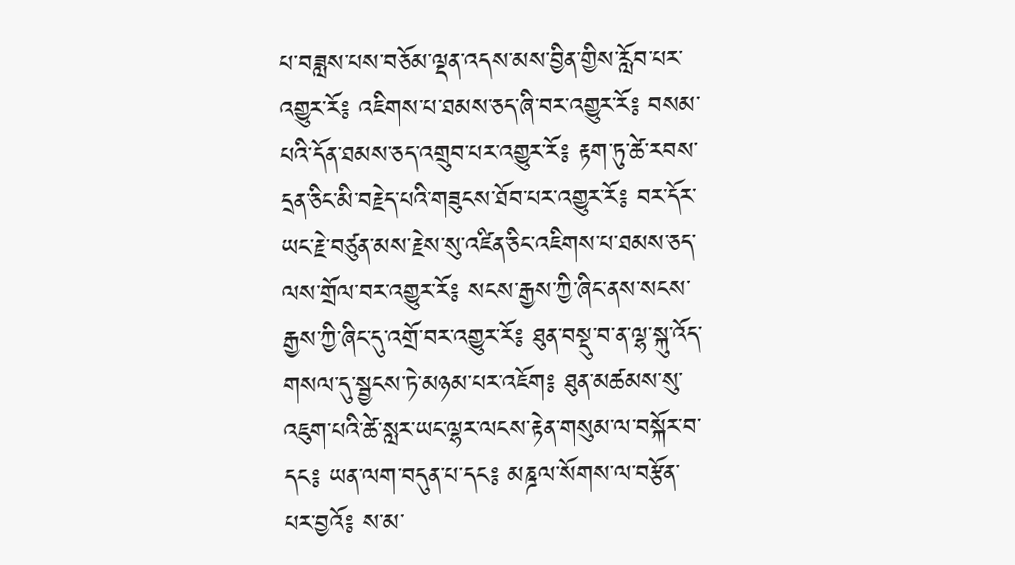པ་བཟླས་པས་བཅོམ་ལྡན་འདས་མས་བྱིན་གྱིས་རློབ་པར་འགྱུར་རོ༔ འཇིགས་པ་ཐམས་ཅད་ཞི་བར་འགྱུར་རོ༔ བསམ་པའི་དོན་ཐམས་ཅད་འགྲུབ་པར་འགྱུར་རོ༔ རྟག་ཏུ་ཚེ་རབས་དྲན་ཅིང་མི་བརྗེད་པའི་གཟུངས་ཐོབ་པར་འགྱུར་རོ༔ བར་དོར་ཡང་རྗེ་བཙུན་མས་རྗེས་སུ་འཛིན་ཅིང་འཇིགས་པ་ཐམས་ཅད་ལས་གྲོལ་བར་འགྱུར་རོ༔ སངས་རྒྱས་ཀྱི་ཞིང་ནས་སངས་རྒྱས་ཀྱི་ཞིང་དུ་འགྲོ་བར་འགྱུར་རོ༔ ཐུན་བསྡུ་བ་ན་ལྷ་སྐུ་འོད་གསལ་དུ་སྦྱངས་ཏེ་མཉམ་པར་འཇོག༔ ཐུན་མཚམས་སུ་འཇུག་པའི་ཚེ་སླར་ཡང་ལྷར་ལངས་རྟེན་གསུམ་ལ་བསྐོར་བ་དང༔ ཡན་ལག་བདུན་པ་དང༔ མཎྜལ་སོགས་ལ་བརྩོན་པར་བྱའོ༔ ས་མ་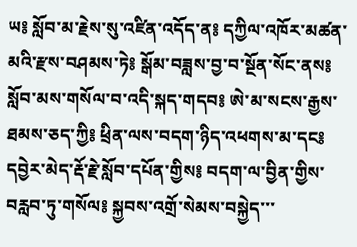ཡ༔ སློབ་མ་རྗེས་སུ་འཛིན་འདོད་ན༔ དཀྱིལ་འཁོར་མཚན་མའི་རྫས་བཤམས་ཏེ༔ སྒོམ་བཟླས་བྱ་བ་སྔོན་སོང་ནས༔ སློབ་མས་གསོལ་བ་འདི་སྐད་གདབ༔ ཨེ་མ་སངས་རྒྱས་ཐམས་ཅད་ཀྱི༔ ཕྲིན་ལས་བདག་ཉིད་འཕགས་མ་དང༔ དབྱེར་མེད་རྡོ་རྗེ་སློབ་དཔོན་གྱིས༔ བདག་ལ་བྱིན་གྱིས་བརླབ་ཏུ་གསོལ༔ སྐྱབས་འགྲོ་སེམས་བསྐྱེད་་་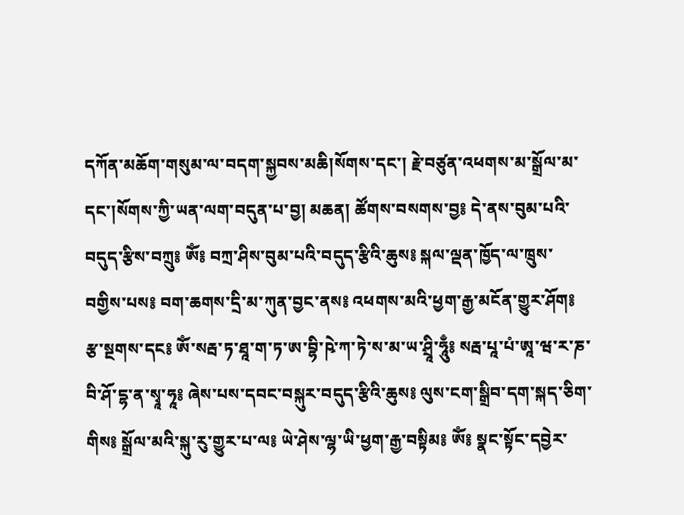དཀོན་མཆོག་གསུམ་ལ་བདག་སྐྱབས་མཆི།སོགས་དང་། རྗེ་བཙུན་འཕགས་མ་སྒྲོལ་མ་དང་།སོགས་ཀྱི་ཡན་ལག་བདུན་པ་བྱ། མཆན། ཚོགས་བསགས་བྱ༔ དེ་ནས་བུམ་པའི་བདུད་རྩིས་བཀྲུ༔ ཨོཾ༔ བཀྲ་ཤིས་བུམ་པའི་བདུད་རྩིའི་ཆུས༔ སྐལ་ལྡན་ཁྱོད་ལ་ཁྲུས་བགྱིས་པས༔ བག་ཆགས་དྲི་མ་ཀུན་བྱང་ནས༔ འཕགས་མའི་ཕྱག་རྒྱ་མངོན་གྱུར་ཤོག༔ རྩ་སྔགས་དང༔ ཨོཾ་སརྦ་ཏ་ཐཱ་ག་ཏ་ཨ་བྷི་ཥེ་ཀ་ཏེ་ས་མ་ཡ་ཤྲཱི་ཧཱུྃ༔ སརྦ་པཱ་པཾ་ཨཱ་ཝ་ར་ཎ་བི་ཤོ་དྷ་ན་སྭཱ་ཧཱ༔ ཞེས་པས་དབང་བསྐུར་བདུད་རྩིའི་ཆུས༔ ལུས་ངག་སྒྲིབ་དག་སྐད་ཅིག་གིས༔ སྒྲོལ་མའི་སྐུ་རུ་གྱུར་པ་ལ༔ ཡེ་ཤེས་ལྷ་ཡི་ཕྱག་རྒྱ་བསྟིམ༔ ཨོཾ༔ སྣང་སྟོང་དབྱེར་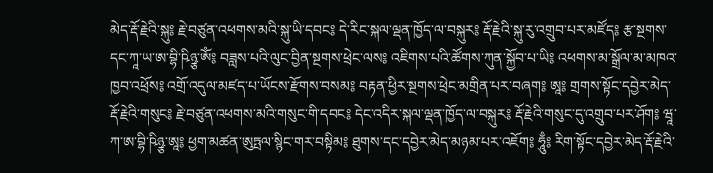མེད་རྡོ་རྗེའི་སྐུ༔ རྗེ་བཙུན་འཕགས་མའི་སྐུ་ཡི་དབང༔ དེ་རིང་སྐལ་ལྡན་ཁྱོད་ལ་བསྐུར༔ རྡོ་རྗེའི་སྐུ་རུ་འགྲུབ་པར་མཛོད༔ རྩ་སྔགས་དང་ཀཱ་ཡ་ཨ་བྷི་ཥིཉྩ་ཨོཾ༔ བཟླས་པའི་ལུང་བྱིན་སྔགས་ཕྲེང་ལས༔ འཇིགས་པའི་ཚོགས་ཀུན་སྐྱོབ་པ་ཡི༔ འཕགས་མ་སྒྲོལ་མ་མཁའ་ཁྱབ་འཕྲོས༔ འགྲོ་འདུལ་མཛད་པ་ཡོངས་རྫོགས་བསམ༔ བརྟན་ཕྱིར་སྔགས་ཕྲེང་མགྲིན་པར་བཞག༔ ཨཱ༔ གྲགས་སྟོང་དབྱེར་མེད་རྡོ་རྗེའི་གསུང༔ རྗེ་བཙུན་འཕགས་མའི་གསུང་གི་དབང༔ དེང་འདིར་སྐལ་ལྡན་ཁྱོད་ལ་བསྐུར༔ རྡོ་རྗེའི་གསུང་དུ་འགྲུབ་པར་ཤོག༔ ཝཱ་ཀ་ཨ་བྷི་ཥིཉྩ་ཨཱ༔ ཕྱག་མཚན་ཨུཏྤལ་སྙིང་གར་བསྟིམ༔ ཐུགས་དང་དབྱེར་མེད་མཉམ་པར་འཇོག༔ ཧཱུྃ༔ རིག་སྟོང་དབྱེར་མེད་རྡོ་རྗེའི་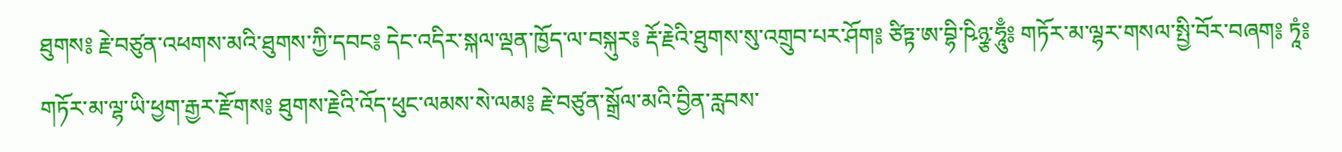ཐུགས༔ རྗེ་བཙུན་འཕགས་མའི་ཐུགས་ཀྱི་དབང༔ དེང་འདིར་སྐལ་ལྡན་ཁྱོད་ལ་བསྐུར༔ རྡོ་རྗེའི་ཐུགས་སུ་འགྲུབ་པར་ཤོག༔ ཙིཏྟ་ཨ་བྷི་ཥིཉྩ་ཧཱུྃ༔ གཏོར་མ་ལྷར་གསལ་སྤྱི་བོར་བཞག༔ ཏཱཾ༔ གཏོར་མ་ལྷ་ཡི་ཕྱག་རྒྱར་རྫོགས༔ ཐུགས་རྗེའི་འོད་ཕུང་ལམས་སེ་ལམ༔ རྗེ་བཙུན་སྒྲོལ་མའི་བྱིན་རླབས་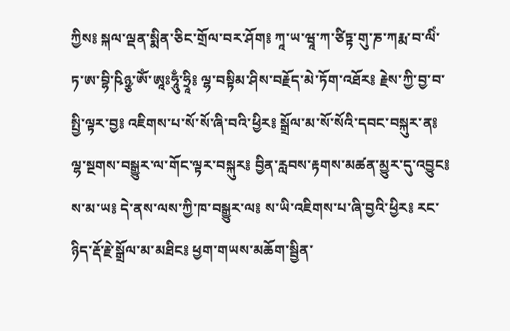ཀྱིས༔ སྐལ་ལྡན་སྨིན་ཅིང་གྲོལ་བར་ཤོག༔ ཀཱ་ཡ་ཝཱ་ཀ་ཙིཏྟ་གུ་ཎ་ཀརྨ་བ་ལིཾ་ཏ་ཨ་བྷི་ཥིཉྩ་ཨོཾ་ཨཱཿཧཱུྃ་ཧྲཱི༔ ལྷ་བསྟིམ་ཤིས་བརྗོད་མེ་ཏོག་འཐོར༔ རྗེས་ཀྱི་བྱ་བ་སྤྱི་ལྟར་བྱ༔ འཇིགས་པ་སོ་སོ་ཞི་བའི་ཕྱིར༔ སྒྲོལ་མ་སོ་སོའི་དབང་བསྐུར་ན༔ ལྷ་སྔགས་བསྒྱུར་ལ་གོང་ལྟར་བསྐུར༔ བྱིན་རླབས་རྟགས་མཚན་མྱུར་དུ་འབྱུང༔ ས་མ་ཡ༔ དེ་ནས་ལས་ཀྱི་ཁ་བསྒྱུར་ལ༔ ས་ཡི་འཇིགས་པ་ཞི་བྱའི་ཕྱིར༔ རང་ཉིད་རྡོ་རྗེ་སྒྲོལ་མ་མཐིང༔ ཕྱག་གཡས་མཆོག་སྦྱིན་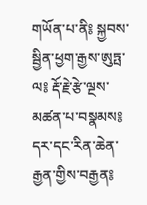གཡོན་པ་ནི༔ སྐྱབས་སྦྱིན་ཕྱག་རྒྱས་ཨུཏྤ་ལ༔ རྡོ་རྗེ་རྩེ་ལྔས་མཚན་པ་བསྣམས༔ དར་དང་རིན་ཆེན་རྒྱན་གྱིས་བརྒྱན༔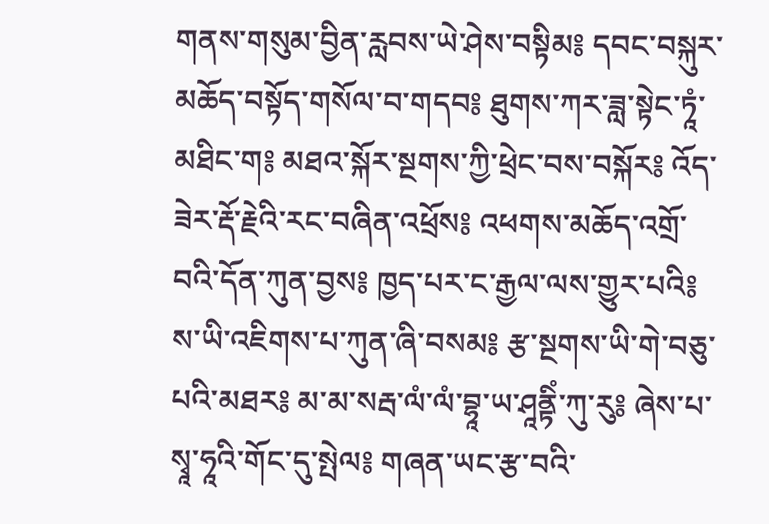གནས་གསུམ་བྱིན་རླབས་ཡེ་ཤེས་བསྟིམ༔ དབང་བསྐུར་མཆོད་བསྟོད་གསོལ་བ་གདབ༔ ཐུགས་ཀར་ཟླ་སྟེང་ཏཱཾ་མཐིང་ག༔ མཐའ་སྐོར་སྔགས་ཀྱི་ཕྲེང་བས་བསྐོར༔ འོད་ཟེར་རྡོ་རྗེའི་རང་བཞིན་འཕྲོས༔ འཕགས་མཆོད་འགྲོ་བའི་དོན་ཀུན་བྱས༔ ཁྱད་པར་ང་རྒྱལ་ལས་གྱུར་པའི༔ ས་ཡི་འཇིགས་པ་ཀུན་ཞི་བསམ༔ རྩ་སྔགས་ཡི་གེ་བཅུ་པའི་མཐར༔ མ་མ་སརྦ་ལཾ་ལཾ་བྷཱ་ཡ་ཤཱནྟིཾ་ཀུ་རུ༔ ཞེས་པ་སྭཱ་ཧཱའི་གོང་དུ་སྤེལ༔ གཞན་ཡང་རྩ་བའི་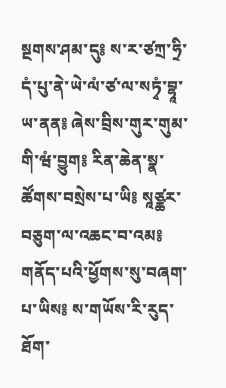སྔགས་ཤམ་དུ༔ ས་ར་ཙཀྲ་ཧྲི་དཾ་པུ་ནེ་ཡེ་ལཾ་ཙ་ལ་སཏྭཾ་བྷཱ་ཡ་ནན༔ ཞེས་བྲིས་གུར་གུམ་གི་ཝཾ་བྱུག༔ རིན་ཆེན་སྣ་ཚོགས་བསྲེས་པ་ཡི༔ སཱཙྪར་བཅུག་ལ་འཆང་བ་འམ༔ གནོད་པའི་ཕྱོགས་སུ་བཞག་པ་ཡིས༔ ས་གཡོས་རི་རུད་ཐོག་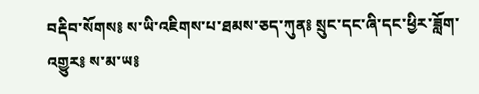བརྡིབ་སོགས༔ ས་ཡི་འཇིགས་པ་ཐམས་ཅད་ཀུན༔ སྲུང་དང་ཞི་དང་ཕྱིར་ཟློག་འགྱུར༔ ས་མ་ཡ༔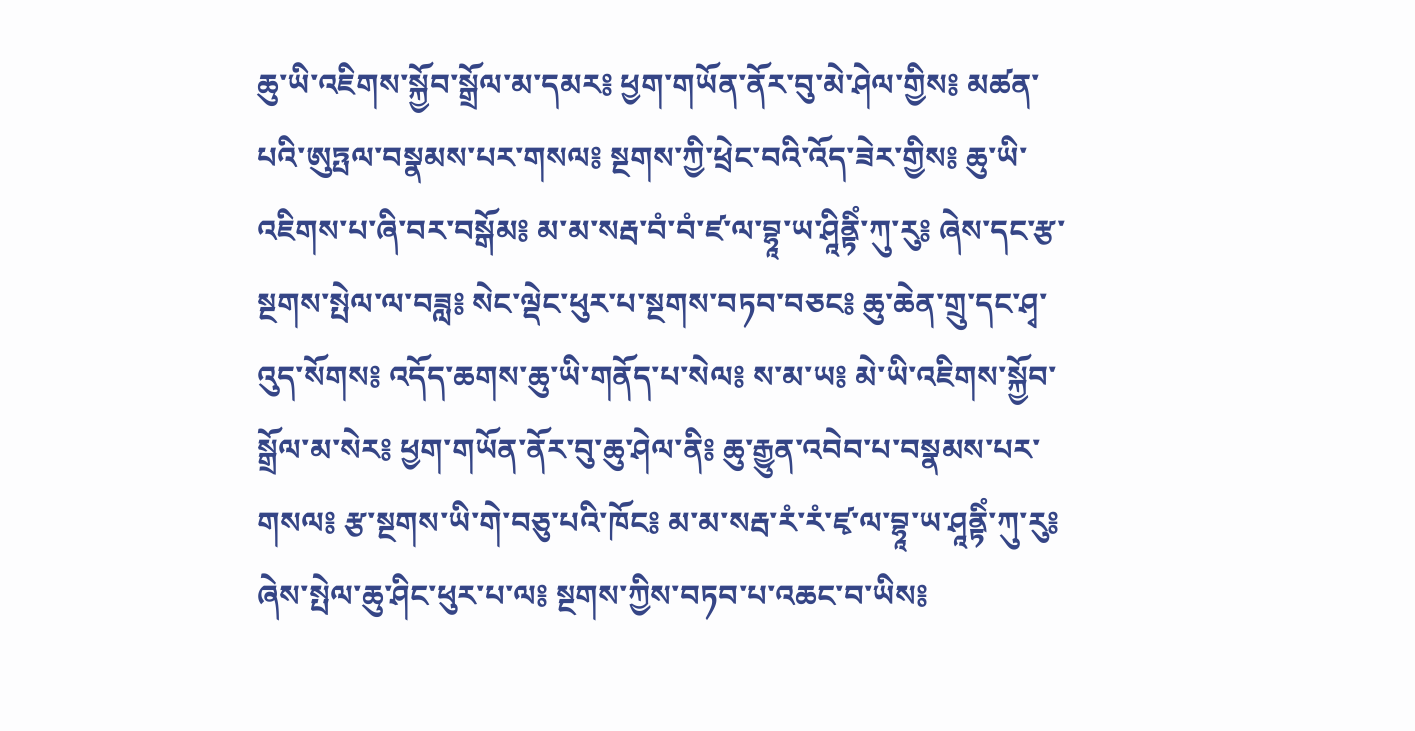ཆུ་ཡི་འཇིགས་སྐྱོབ་སྒྲོལ་མ་དམར༔ ཕྱག་གཡོན་ནོར་བུ་མེ་ཤེལ་གྱིས༔ མཚན་པའི་ཨུཏྤལ་བསྣམས་པར་གསལ༔ སྔགས་ཀྱི་ཕྲེང་བའི་འོད་ཟེར་གྱིས༔ ཆུ་ཡི་འཇིགས་པ་ཞི་བར་བསྒོམ༔ མ་མ་སརྦ་བཾ་བཾ་ཛ་ལ་བྷཱ་ཡ་ཤཱིནྟིཾ་ཀུ་རུ༔ ཞེས་དང་རྩ་སྔགས་སྤེལ་ལ་བཟླ༔ སེང་ལྡེང་ཕུར་པ་སྔགས་བཏབ་བཅང༔ ཆུ་ཆེན་གྲུ་དང་ཤྭ་འུད་སོགས༔ འདོད་ཆགས་ཆུ་ཡི་གནོད་པ་སེལ༔ ས་མ་ཡ༔ མེ་ཡི་འཇིགས་སྐྱོབ་སྒྲོལ་མ་སེར༔ ཕྱག་གཡོན་ནོར་བུ་ཆུ་ཤེལ་ནི༔ ཆུ་རྒྱུན་འབེབ་པ་བསྣམས་པར་གསལ༔ རྩ་སྔགས་ཡི་གེ་བཅུ་པའི་ཁོང༔ མ་མ་སརྦ་རཾ་རཾ་ཛྭ་ལ་བྷཱ་ཡ་ཤཱནྟིཾ་ཀུ་རུ༔ ཞེས་སྤེལ་ཆུ་ཤིང་ཕུར་པ་ལ༔ སྔགས་ཀྱིས་བཏབ་པ་འཆང་བ་ཡིས༔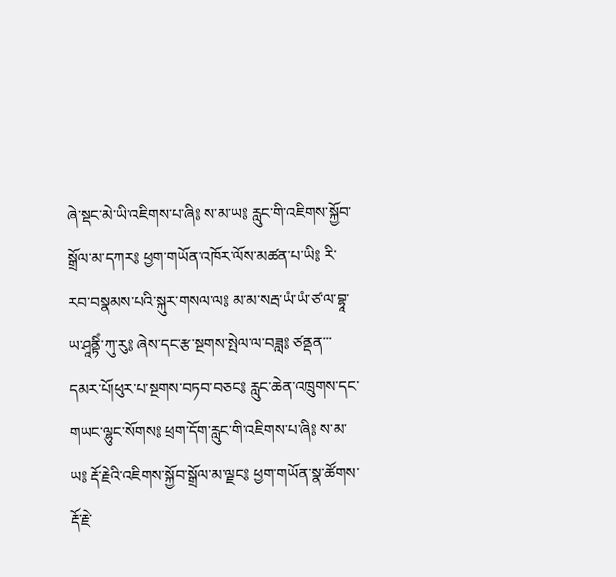ཞེ་སྡང་མེ་ཡི་འཇིགས་པ་ཞི༔ ས་མ་ཡ༔ རླུང་གི་འཇིགས་སྐྱོབ་སྒྲོལ་མ་དཀར༔ ཕྱག་གཡོན་འཁོར་ལོས་མཚན་པ་ཡི༔ རི་རབ་བསྣམས་པའི་སྐུར་གསལ་ལ༔ མ་མ་སརྦ་ཡཾ་ཡཾ་ཙ་ལ་བྷཱ་ཡ་ཤཱནྟིཾ་ཀུ་རུ༔ ཞེས་དང་རྩ་སྔགས་སྤེལ་ལ་བཟླ༔ ཙནྡན་་་དམར་པོ།ཕུར་པ་སྔགས་བཏབ་བཅང༔ རླུང་ཆེན་འཁྲུགས་དང་གཡང་ལྷུང་སོགས༔ ཕྲག་དོག་རླུང་གི་འཇིགས་པ་ཞི༔ ས་མ་ཡ༔ རྡོ་རྗེའི་འཇིགས་སྐྱོབ་སྒྲོལ་མ་ལྗང༔ ཕྱག་གཡོན་སྣ་ཚོགས་རྡོ་རྗེ་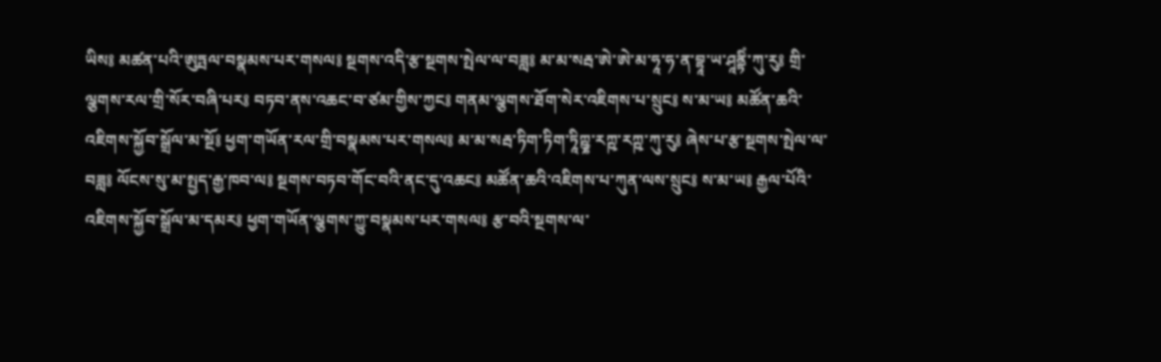ཡིས༔ མཚན་པའི་ཨུཏྤལ་བསྣམས་པར་གསལ༔ སྔགས་འདི་རྩ་སྔགས་སྤེལ་ལ་བཟླ༔ མ་མ་སརྦ་ཨེ་ཨེ་མ་ཧཱ་ཧ་ན་བྷཱ་ཡ་ཤཱནྟིཾ་ཀུ་རུ༔ གྲི་ལྕགས་རལ་གྲི་སོར་བཞི་པར༔ བཏབ་ནས་འཆང་བ་ཙམ་གྱིས་ཀྱང༔ གནམ་ལྕགས་ཐོག་སེར་འཇིགས་པ་སྲུང༔ ས་མ་ཡ༔ མཚོན་ཆའི་འཇིགས་སྐྱོབ་སྒྲོལ་མ་སྔོ༔ ཕྱག་གཡོན་རལ་གྲི་བསྣམས་པར་གསལ༔ མ་མ་སརྦ་ཏིག་ཏིག་ཏཱིཀྵྞ་རཀྵ་རཀྵ་ཀུ་རུ༔ ཞེས་པ་རྩ་སྔགས་སྤེལ་ལ་བཟླ༔ ལོངས་སུ་མ་སྤྱད་རྒྱ་ཁབ་ལ༔ སྔགས་བཏབ་གོང་བའི་ནང་དུ་འཆང༔ མཚོན་ཆའི་འཇིགས་པ་ཀུན་ལས་སྲུང༔ ས་མ་ཡ༔ རྒྱལ་པོའི་འཇིགས་སྐྱོབ་སྒྲོལ་མ་དམར༔ ཕྱག་གཡོན་ལྕགས་ཀྱུ་བསྣམས་པར་གསལ༔ རྩ་བའི་སྔགས་ལ་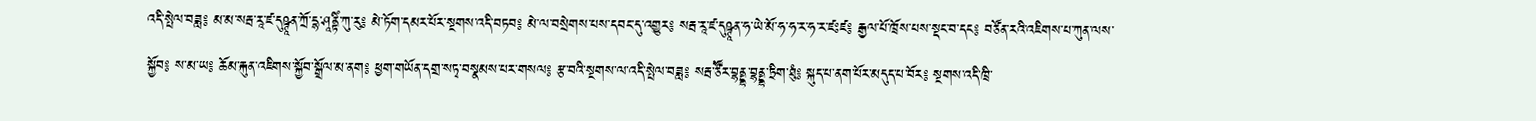འདི་སྤེལ་བཟླ༔ མ་མ་སརྦ་རཱ་ཛ་དུཥྚཱན་ཀྲོ་དྷ་ཤཱནྟིཾ་ཀུ་རུ༔ མེ་ཏོག་དམར་པོར་སྔགས་འདི་བཏབ༔ མེ་ལ་བསྲེགས་པས་དབང་དུ་འགྱུར༔ སརྦ་རཱ་ཛ་དུཥྚཱན་ཧ་ཡེ་མོ་ཧ་ཧ་ར་ཧ་ར་ཛཿཛ༔ རྒྱལ་པོ་ཁྲོས་པས་སྡང་བ་དང༔ བཙོན་རའི་འཇིགས་པ་ཀུན་ལས་སྐྱོབ༔ ས་མ་ཡ༔ ཆོམ་རྐུན་འཇིགས་སྐྱོབ་སྒྲོལ་མ་ནག༔ ཕྱག་གཡོན་དགྲ་སཏྭ་བསྣམས་པར་གསལ༔ རྩ་བའི་སྔགས་ལ་འདི་སྤེལ་བཟླ༔ སརྦ་ཙཽར་བྷནྡྷ་བྷནྡྷ་ཏྲིག་ཐུཾ༔ སྐུད་པ་ནག་པོར་མདུད་པ་བོར༔ སྔགས་འདི་ཁྲི་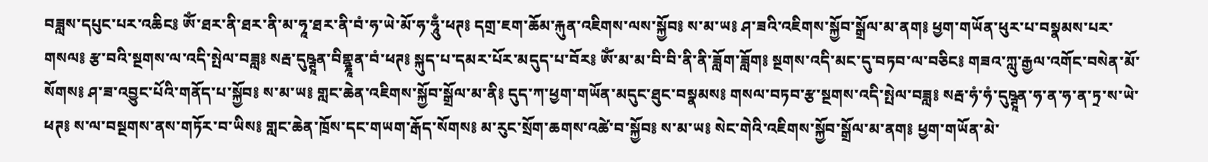བཟླས་དཔུང་པར་འཆིང༔ ཨོཾ་ཐར་ནི་ཐར་ནི་མ་ཧཱ་ཐར་ནི་བཾ་ཧ་ཡེ་མོ་ཧ་ཧཱུྃ་ཕཊ༔ དགྲ་ཇག་ཆོམ་རྐུན་འཇིགས་ལས་སྐྱོབ༔ ས་མ་ཡ༔ ཤ་ཟའི་འཇིགས་སྐྱོབ་སྒྲོལ་མ་ནག༔ ཕྱག་གཡོན་ཕུར་པ་བསྣམས་པར་གསལ༔ རྩ་བའི་སྔགས་ལ་འདི་སྤེལ་བཟླ༔ སརྦ་དུཥྚཱན་བིགྷྣཱན་བཾ་ཕཊ༔ སྐུད་པ་དམར་པོར་མདུད་པ་བོར༔ ཨོཾ་མ་མ་བི་བི་ནི་ནི་ཟློག་ཟློག༔ སྔགས་འདི་མང་དུ་བཏབ་ལ་བཅིང༔ གཟའ་ཀླུ་རྒྱལ་འགོང་བསེན་མོ་སོགས༔ ཤ་ཟ་འབྱུང་པོའི་གནོད་པ་སྐྱོབ༔ ས་མ་ཡ༔ གླང་ཆེན་འཇིགས་སྐྱོབ་སྒྲོལ་མ་ནི༔ དུད་ཀ་ཕྱག་གཡོན་མདུང་ཐུང་བསྣམས༔ གསལ་བཏབ་རྩ་སྔགས་འདི་སྤེལ་བཟླ༔ སརྦ་ཧཾ་ཧཾ་དུཥྚཱན་ཧ་ན་ཧ་ན་ཏྲ་ས་ཡེ་ཕཊ༔ ས་ལ་བསྔགས་ནས་གཏོར་བ་ཡིས༔ གླང་ཆེན་ཁྲོས་དང་གཡག་རྒོད་སོགས༔ མ་རུང་སྲོག་ཆགས་འཚེ་བ་སྐྱོབ༔ ས་མ་ཡ༔ སེང་གེའི་འཇིགས་སྐྱོབ་སྒྲོལ་མ་ནག༔ ཕྱག་གཡོན་མེ་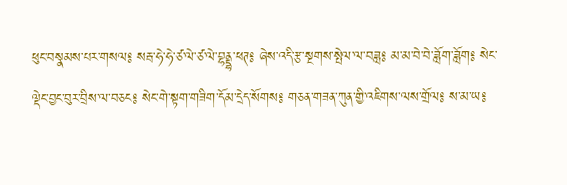ཕུང་བསྣམས་པར་གསལ༔ སརྦ་ཧེ་ཧེ་ཙ་ལེ་ཙ་ལེ་བྷནྡྷ་ཕཊ༔ ཞེས་འདི་རྩ་སྔགས་སྤེལ་ལ་བཟླ༔ མ་མ་བེ་བེ་ཟློག་ཟློག༔ སེང་ལྡེང་བྱང་བུར་བྲིས་ལ་བཅང༔ སེང་གེ་སྟག་གཟིག་དོམ་དྲེད་སོགས༔ གཅན་གཟན་ཀུན་གྱི་འཇིགས་ལས་གྲོལ༔ ས་མ་ཡ༔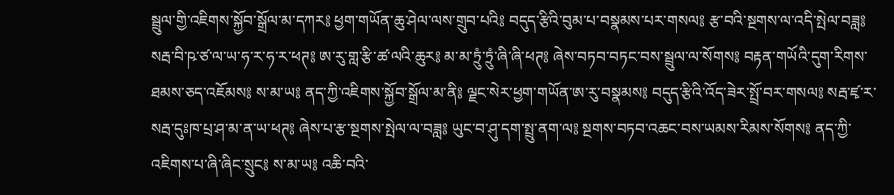སྦྲུལ་གྱི་འཇིགས་སྐྱོབ་སྒྲོལ་མ་དཀར༔ ཕྱག་གཡོན་ཆུ་ཤེལ་ལས་གྲུབ་པའི༔ བདུད་རྩིའི་བུམ་པ་བསྣམས་པར་གསལ༔ རྩ་བའི་སྔགས་ལ་འདི་སྤེལ་བཟླ༔ སརྦ་བི་ཥ་ཙ་ལ་ཡ་ཧ་ར་ཧ་ར་ཕཊ༔ ཨ་རུ་གླ་རྩི་ཚ་ལའི་ཆུར༔ མ་མ་ཏྲུཾ་ཏྲུཾ་ཞི་ཞི་ཕཊ༔ ཞེས་བཏབ་བཏང་བས་སྦྲུལ་ལ་སོགས༔ བརྟན་གཡོའི་དུག་རིགས་ཐམས་ཅད་འཇོམས༔ ས་མ་ཡ༔ ནད་ཀྱི་འཇིགས་སྐྱོབ་སྒྲོལ་མ་ནི༔ ལྗང་སེར་ཕྱག་གཡོན་ཨ་རུ་བསྣམས༔ བདུད་རྩིའི་འོད་ཟེར་སྤྲོ་བར་གསལ༔ སརྦ་ཛྭ་ར་སརྦ་དུཿཁ་པྲ་ཤ་མ་ན་ཡ་ཕཊ༔ ཞེས་པ་རྩ་སྔགས་སྤེལ་ལ་བཟླ༔ ཡུང་བ་ཤུ་དག་སྤྲུ་ནག་ལ༔ སྔགས་བཏབ་འཆང་བས་ཡམས་རིམས་སོགས༔ ནད་ཀྱི་འཇིགས་པ་ཞི་ཞིང་སྲུང༔ ས་མ་ཡ༔ འཆི་བའི་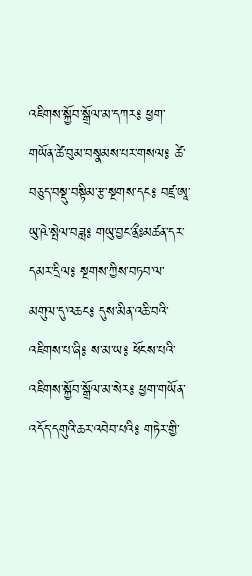འཇིགས་སྐྱོབ་སྒྲོལ་མ་དཀར༔ ཕྱག་གཡོན་ཚེ་བུམ་བསྣམས་པར་གསལ༔ ཚེ་བཅུད་བསྡུ་བསྟིམ་རྩ་སྔགས་དང༔ བཛྲ་ཨཱ་ཡུ་ཥེ་སྤེལ་བཟླ༔ གཡུ་བྱང་ནྲྀཿམཚན་དར་དམར་དྲིལ༔ སྔགས་ཀྱིས་བཏབ་ལ་མགུལ་དུ་འཆང༔ དུས་མིན་འཆི་བའི་འཇིགས་པ་ཞི༔ ས་མ་ཡ༔ ཕོངས་པའི་འཇིགས་སྐྱོབ་སྒྲོལ་མ་སེར༔ ཕྱག་གཡོན་འདོད་དགུའི་ཆར་འབེབ་པའི༔ གཏེར་གྱི་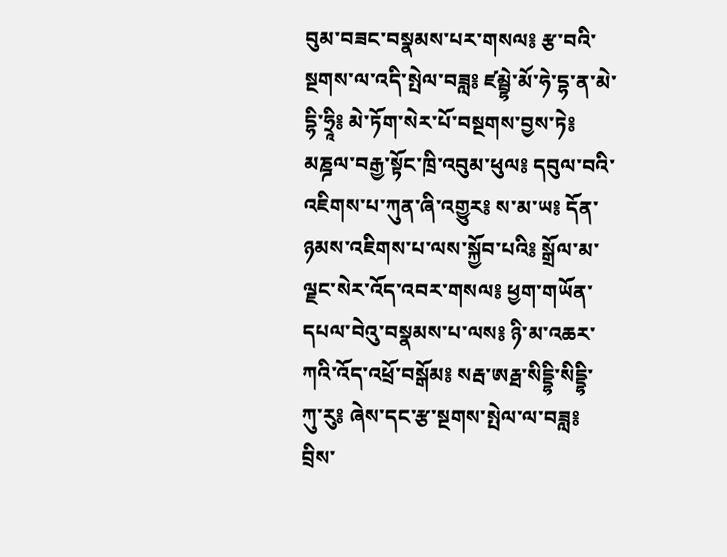བུམ་བཟང་བསྣམས་པར་གསལ༔ རྩ་བའི་སྔགས་ལ་འདི་སྤེལ་བཟླ༔ ཛམྦྷེ་མོ་ཧེ་དྷ་ན་མེ་དྷི་ཧྲཱི༔ མེ་ཏོག་སེར་པོ་བསྔགས་བྱས་ཏེ༔ མཎྜལ་བརྒྱ་སྟོང་ཁྲི་འབུམ་ཕུལ༔ དབུལ་བའི་འཇིགས་པ་ཀུན་ཞི་འགྱུར༔ ས་མ་ཡ༔ དོན་ཉམས་འཇིགས་པ་ལས་སྐྱོབ་པའི༔ སྒྲོལ་མ་ལྗང་སེར་འོད་འབར་གསལ༔ ཕྱག་གཡོན་དཔལ་བེའུ་བསྣམས་པ་ལས༔ ཉི་མ་འཆར་ཀའི་འོད་འཕྲོ་བསྒོམ༔ སརྦ་ཨརྠ་སིདྡྷི་སིདྡྷི་ཀུ་རུ༔ ཞེས་དང་རྩ་སྔགས་སྤེལ་ལ་བཟླ༔ བྲིས་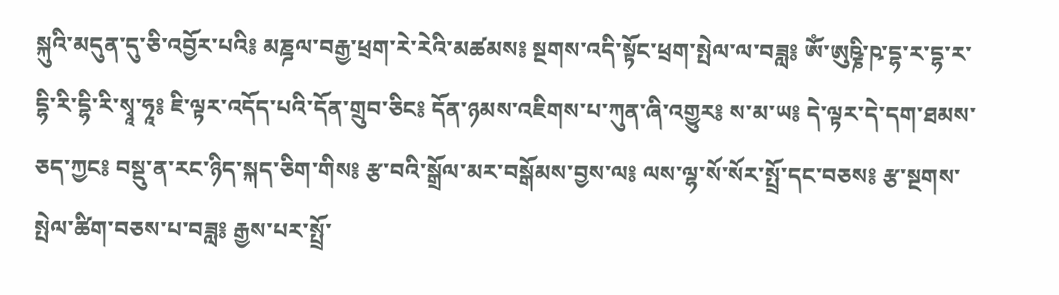སྐུའི་མདུན་དུ་ཅི་འབྱོར་པའི༔ མཎྜལ་བརྒྱ་ཕྲག་རེ་རེའི་མཚམས༔ སྔགས་འདི་སྟོང་ཕྲག་སྤེལ་ལ་བཟླ༔ ཨོཾ་ཨུཥྞི་ཥ་དྷ་ར་དྷ་ར་དྷི་རི་དྷི་རི་སྭཱ་ཧཱ༔ ཇི་ལྟར་འདོད་པའི་དོན་གྲུབ་ཅིང༔ དོན་ཉམས་འཇིགས་པ་ཀུན་ཞི་འགྱུར༔ ས་མ་ཡ༔ དེ་ལྟར་དེ་དག་ཐམས་ཅད་ཀྱང༔ བསྡུ་ན་རང་ཉིད་སྐད་ཅིག་གིས༔ རྩ་བའི་སྒྲོལ་མར་བསྒོམས་བྱས་ལ༔ ལས་ལྷ་སོ་སོར་སྤྲོ་དང་བཅས༔ རྩ་སྔགས་སྤེལ་ཚིག་བཅས་པ་བཟླ༔ རྒྱས་པར་སྤྲོ་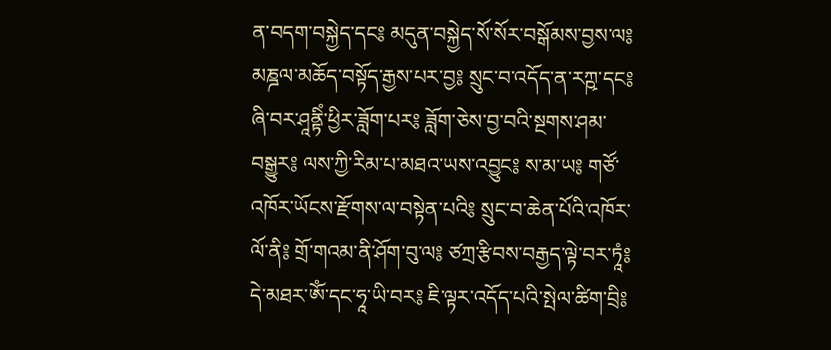ན་བདག་བསྐྱེད་དང༔ མདུན་བསྐྱེད་སོ་སོར་བསྒོམས་བྱས་ལ༔ མཎྜལ་མཆོད་བསྟོད་རྒྱས་པར་བྱ༔ སྲུང་བ་འདོད་ན་རཀྵ་དང༔ ཞི་བར་ཤཱནྟིཾ་ཕྱིར་ཟློག་པར༔ ཟློག་ཅེས་བྱ་བའི་སྔགས་ཤམ་བསྒྱུར༔ ལས་ཀྱི་རིམ་པ་མཐའ་ཡས་འབྱུང༔ ས་མ་ཡ༔ གཙོ་འཁོར་ཡོངས་རྫོགས་ལ་བསྟེན་པའི༔ སྲུང་བ་ཆེན་པོའི་འཁོར་ལོ་ནི༔ གྲོ་གའམ་ནི་ཤོག་བུ་ལ༔ ཙཀྲ་རྩིབས་བརྒྱད་ལྟེ་བར་ཏཱཾ༔ དེ་མཐར་ཨོཾ་དང་ཧཱ་ཡི་བར༔ ཇི་ལྟར་འདོད་པའི་སྤེལ་ཚིག་བྲི༔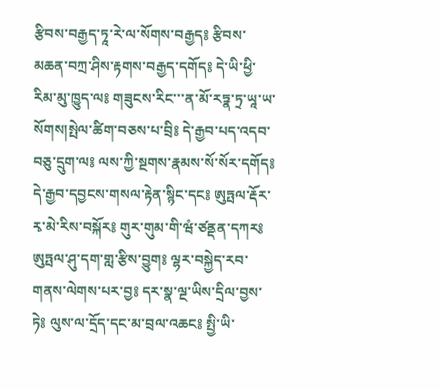རྩིབས་བརྒྱད་ཏཱ་རེ་ལ་སོགས་བརྒྱད༔ རྩིབས་མཆན་བཀྲ་ཤིས་རྟགས་བརྒྱད་དགོད༔ དེ་ཡི་ཕྱི་རིམ་མུ་ཁྱུད་ལ༔ གཟུངས་རིང་་་ན་མོ་རཏྣ་ཏྲ་ཡཱ་ཡ་སོགས།སྤེལ་ཚིག་བཅས་པ་བྲི༔ དེ་རྒྱབ་པད་འདབ་བཅུ་དྲུག་ལ༔ ལས་ཀྱི་སྔགས་རྣམས་སོ་སོར་དགོད༔ དེ་རྒྱབ་དབྱངས་གསལ་རྟེན་སྙིང་དང༔ ཨུཏྤལ་རྡོར་རྭ་མེ་རིས་བསྐོར༔ གུར་གུམ་གི་ཝཾ་ཙནྡན་དཀར༔ ཨུཏྤལ་ཤུ་དག་གླ་རྩིས་བྱུག༔ ལྷར་བསྐྱེད་རབ་གནས་ལེགས་པར་བྱ༔ དར་སྣ་ལྔ་ཡིས་དྲིལ་བྱས་ཏེ༔ ལུས་ལ་དྲོད་དང་མ་བྲལ་འཆང༔ སྤྱི་ཡི་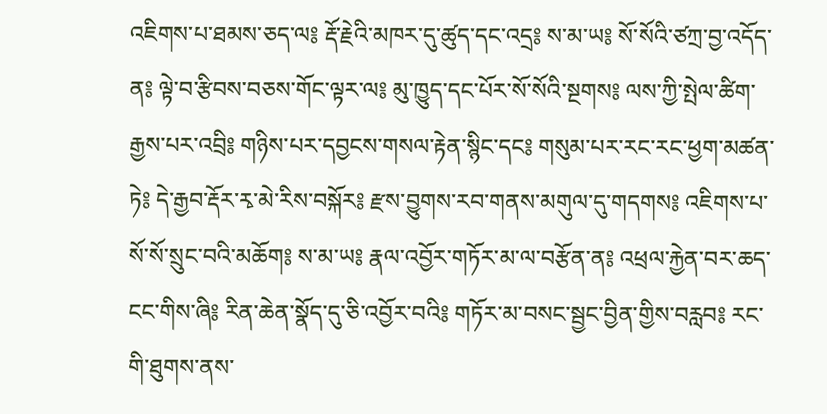འཇིགས་པ་ཐམས་ཅད་ལ༔ རྡོ་རྗེའི་མཁར་དུ་ཚུད་དང་འདྲ༔ ས་མ་ཡ༔ སོ་སོའི་ཙཀྲ་བྱ་འདོད་ན༔ ལྟེ་བ་རྩིབས་བཅས་གོང་ལྟར་ལ༔ མུ་ཁྱུད་དང་པོར་སོ་སོའི་སྔགས༔ ལས་ཀྱི་སྤེལ་ཚིག་རྒྱས་པར་འབྲི༔ གཉིས་པར་དབྱངས་གསལ་རྟེན་སྙིང་དང༔ གསུམ་པར་རང་རང་ཕྱག་མཚན་ཏེ༔ དེ་རྒྱབ་རྡོར་རྭ་མེ་རིས་བསྐོར༔ རྫས་བྱུགས་རབ་གནས་མགུལ་དུ་གདགས༔ འཇིགས་པ་སོ་སོ་སྲུང་བའི་མཆོག༔ ས་མ་ཡ༔ རྣལ་འབྱོར་གཏོར་མ་ལ་བརྩོན་ན༔ འཕྲལ་རྐྱེན་བར་ཆད་ངང་གིས་ཞི༔ རིན་ཆེན་སྣོད་དུ་ཅི་འབྱོར་བའི༔ གཏོར་མ་བསང་སྦྱང་བྱིན་གྱིས་བརླབ༔ རང་གི་ཐུགས་ནས་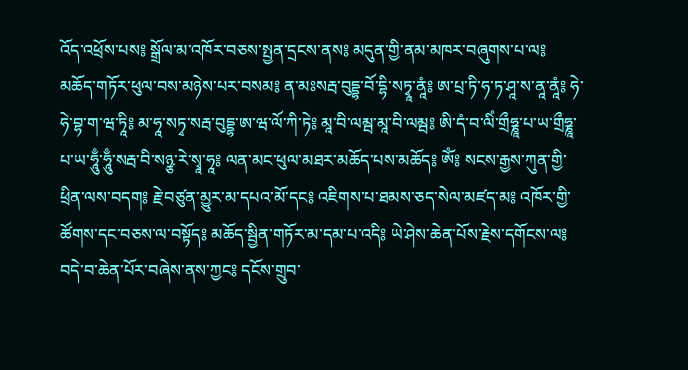འོད་འཕྲོས་པས༔ སྒྲོལ་མ་འཁོར་བཅས་སྤྱན་དྲངས་ནས༔ མདུན་གྱི་ནམ་མཁར་བཞུགས་པ་ལ༔ མཆོད་གཏོར་ཕུལ་བས་མཉེས་པར་བསམ༔ ན་མཿསརྦ་བུདྡྷ་བོ་དྷི་སཏྭཱ་ནཱཾ༔ ཨ་པྲ་ཏི་ཧ་ཏ་ཤཱ་ས་ནཱ་ནཱཾ༔ ཧེ་ཧེ་བྷ་ག་ཝ་ཏཱི༔ མ་ཧཱ་སཏྭ་སརྦ་བུདྡྷ་ཨ་ཝ་ལོ་ཀི་ཏེ༔ མཱ་བི་ལམྦ་མཱ་བི་ལམྦ༔ ཨི་དཾ་བ་ལིཾ་གྲྀཧྞཱ་པ་ཡ་གྲྀཧྞཱ་པ་ཡ་ཧཱུྃ་ཧཱུྃ་སརྦ་བི་སཉྩ་རེ་སྭཱ་ཧཱ༔ ལན་མང་ཕུལ་མཐར་མཆོད་པས་མཆོད༔ ཨོཾ༔ སངས་རྒྱས་ཀུན་གྱི་ཕྲིན་ལས་བདག༔ རྗེ་བཙུན་མྱུར་མ་དཔའ་མོ་དང༔ འཇིགས་པ་ཐམས་ཅད་སེལ་མཛད་མ༔ འཁོར་གྱི་ཚོགས་དང་བཅས་ལ་བསྟོད༔ མཆོད་སྦྱིན་གཏོར་མ་དམ་པ་འདི༔ ཡེ་ཤེས་ཆེན་པོས་རྗེས་དགོངས་ལ༔ བདེ་བ་ཆེན་པོར་བཞེས་ནས་ཀྱང༔ དངོས་གྲུབ་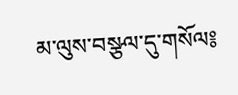མ་ལུས་བསྩལ་དུ་གསོལ༔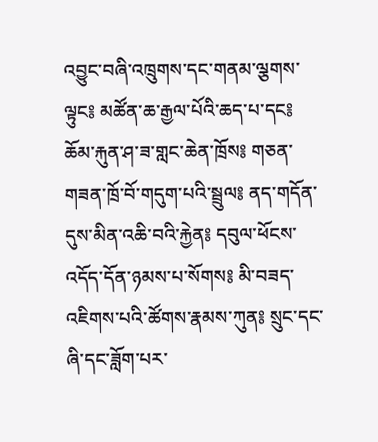འབྱུང་བཞི་འཁྲུགས་དང་གནམ་ལྕགས་ལྟུང༔ མཚོན་ཆ་རྒྱལ་པོའི་ཆད་པ་དང༔ ཆོམ་རྐུན་ཤ་ཟ་གླང་ཆེན་ཁྲོས༔ གཅན་གཟན་ཁྲོ་བོ་གདུག་པའི་སྦྲུལ༔ ནད་གདོན་དུས་མིན་འཆི་བའི་རྐྱེན༔ དབུལ་ཕོངས་འདོད་དོན་ཉམས་པ་སོགས༔ མི་བཟད་འཇིགས་པའི་ཚོགས་རྣམས་ཀུན༔ སྲུང་དང་ཞི་དང་ཟློག་པར་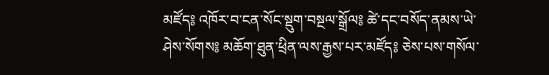མཛོད༔ འཁོར་བ་ངན་སོང་སྡུག་བསྔལ་སྒྲོལ༔ ཚེ་དང་བསོད་ནམས་ཡེ་ཤེས་སོགས༔ མཆོག་ཐུན་ཕྲིན་ལས་རྒྱས་པར་མཛོད༔ ཅེས་པས་གསོལ་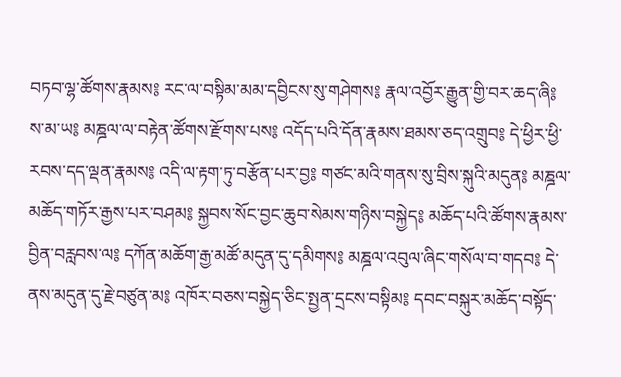བཏབ་ལྷ་ཚོགས་རྣམས༔ རང་ལ་བསྟིམ་མམ་དབྱིངས་སུ་གཤེགས༔ རྣལ་འབྱོར་རྒྱུན་གྱི་བར་ཆད་ཞི༔ ས་མ་ཡ༔ མཎྜལ་ལ་བརྟེན་ཚོགས་རྫོགས་པས༔ འདོད་པའི་དོན་རྣམས་ཐམས་ཅད་འགྲུབ༔ དེ་ཕྱིར་ཕྱི་རབས་དད་ལྡན་རྣམས༔ འདི་ལ་རྟག་ཏུ་བརྩོན་པར་བྱ༔ གཙང་མའི་གནས་སུ་བྲིས་སྐུའི་མདུན༔ མཎྜལ་མཆོད་གཏོར་རྒྱས་པར་བཤམ༔ སྐྱབས་སོང་བྱང་ཆུབ་སེམས་གཉིས་བསྐྱེད༔ མཆོད་པའི་ཚོགས་རྣམས་བྱིན་བརླབས་ལ༔ དཀོན་མཆོག་རྒྱ་མཚོ་མདུན་དུ་དམིགས༔ མཎྜལ་འབུལ་ཞིང་གསོལ་བ་གདབ༔ དེ་ནས་མདུན་དུ་རྗེ་བཙུན་མ༔ འཁོར་བཅས་བསྐྱེད་ཅིང་སྤྱན་དྲངས་བསྟིམ༔ དབང་བསྐུར་མཆོད་བསྟོད་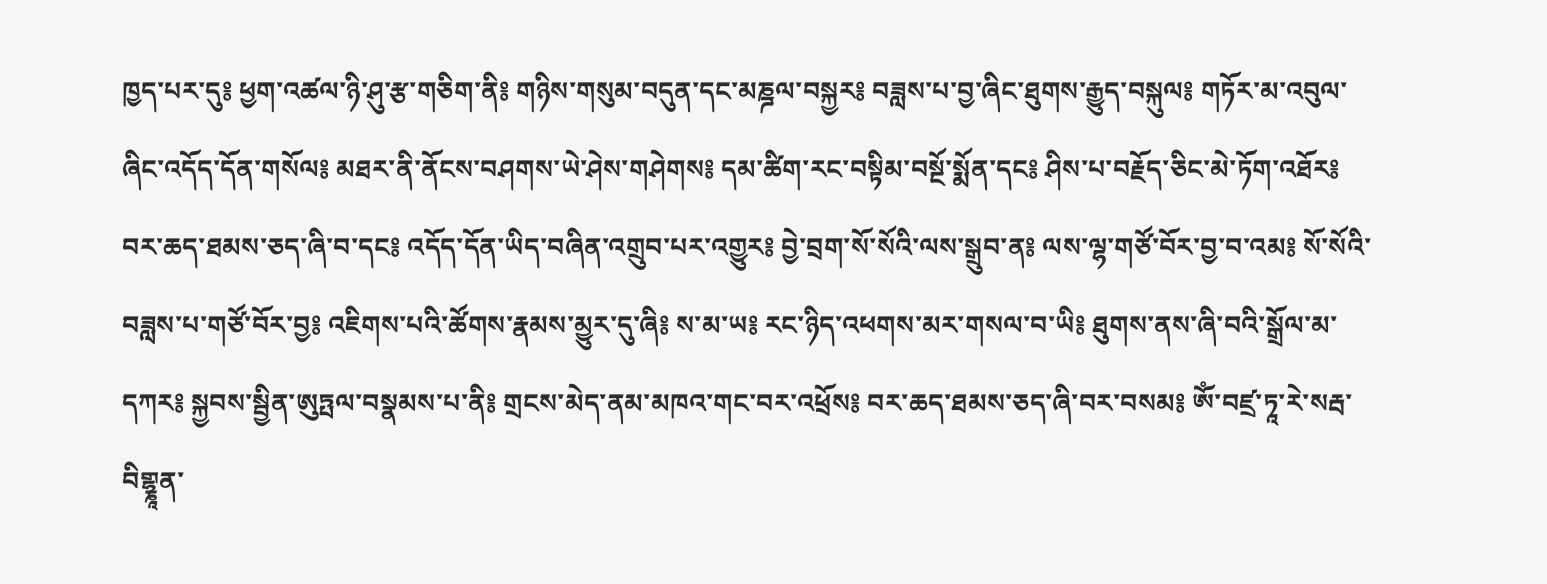ཁྱད་པར་དུ༔ ཕྱག་འཚལ་ཉི་ཤུ་རྩ་གཅིག་ནི༔ གཉིས་གསུམ་བདུན་དང་མཎྜལ་བསྐྱར༔ བཟླས་པ་བྱ་ཞིང་ཐུགས་རྒྱུད་བསྐུལ༔ གཏོར་མ་འབུལ་ཞིང་འདོད་དོན་གསོལ༔ མཐར་ནི་ནོངས་བཤགས་ཡེ་ཤེས་གཤེགས༔ དམ་ཚིག་རང་བསྟིམ་བསྔོ་སྨོན་དང༔ ཤིས་པ་བརྗོད་ཅིང་མེ་ཏོག་འཐོར༔ བར་ཆད་ཐམས་ཅད་ཞི་བ་དང༔ འདོད་དོན་ཡིད་བཞིན་འགྲུབ་པར་འགྱུར༔ བྱེ་བྲག་སོ་སོའི་ལས་སྒྲུབ་ན༔ ལས་ལྷ་གཙོ་བོར་བྱ་བ་འམ༔ སོ་སོའི་བཟླས་པ་གཙོ་བོར་བྱ༔ འཇིགས་པའི་ཚོགས་རྣམས་མྱུར་དུ་ཞི༔ ས་མ་ཡ༔ རང་ཉིད་འཕགས་མར་གསལ་བ་ཡི༔ ཐུགས་ནས་ཞི་བའི་སྒྲོལ་མ་དཀར༔ སྐྱབས་སྦྱིན་ཨུཏྤལ་བསྣམས་པ་ནི༔ གྲངས་མེད་ནམ་མཁའ་གང་བར་འཕྲོས༔ བར་ཆད་ཐམས་ཅད་ཞི་བར་བསམ༔ ཨོཾ་བཛྲ་ཏཱ་རེ་སརྦ་བིགྷྣཱན་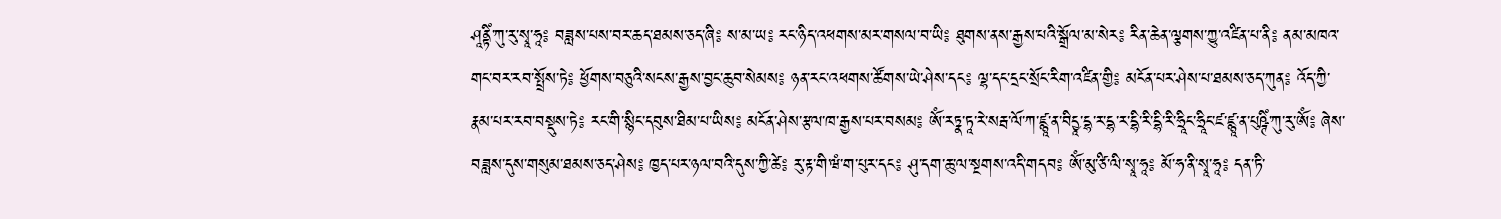ཤཱནྟིཾ་ཀུ་རུ་སྭཱ་ཧཱ༔ བཟླས་པས་བར་ཆད་ཐམས་ཅད་ཞི༔ ས་མ་ཡ༔ རང་ཉིད་འཕགས་མར་གསལ་བ་ཡི༔ ཐུགས་ནས་རྒྱས་པའི་སྒྲོལ་མ་སེར༔ རིན་ཆེན་ལྕགས་ཀྱུ་འཛིན་པ་ནི༔ ནམ་མཁའ་གང་བར་རབ་སྤྲོས་ཏེ༔ ཕྱོགས་བཅུའི་སངས་རྒྱས་བྱང་ཆུབ་སེམས༔ ཉན་རང་འཕགས་ཚོགས་ཡེ་ཤེས་དང༔ ལྷ་དང་དྲང་སྲོང་རིག་འཛིན་གྱི༔ མངོན་པར་ཤེས་པ་ཐམས་ཅད་ཀུན༔ འོད་ཀྱི་རྣམ་པར་རབ་བསྡུས་ཏེ༔ རང་གི་སྙིང་དབུས་ཐིམ་པ་ཡིས༔ མངོན་ཤེས་རྩལ་ཁ་རྒྱས་པར་བསམ༔ ཨོཾ་རཏྣ་ཏཱ་རེ་སརྦ་ལོ་ཀ་ཛྙཱ་ན་བིདྱཱ་དྷ་ར་དྷ་ར་དྷི་རི་དྷི་རི་ཧྲཱིང་ཧྲཱིང་ཛ་ཛྙཱ་ན་པུཥྚིཾ་ཀུ་རུ་ཨོཾ༔ ཞེས་བཟླས་དུས་གསུམ་ཐམས་ཅད་ཤེས༔ ཁྱད་པར་ཉལ་བའི་དུས་ཀྱི་ཚེ༔ རུ་རྟ་གི་ཝཾ་ག་པུར་དང༔ ཤུ་དག་ཆུ་ལ་སྔགས་འདི་གདབ༔ ཨོཾ་མུ་ཙི་ལི་སྭཱ་ཧཱ༔ མོ་ཧ་ནི་སྭཱ་ཧཱ༔ དན་ཏི་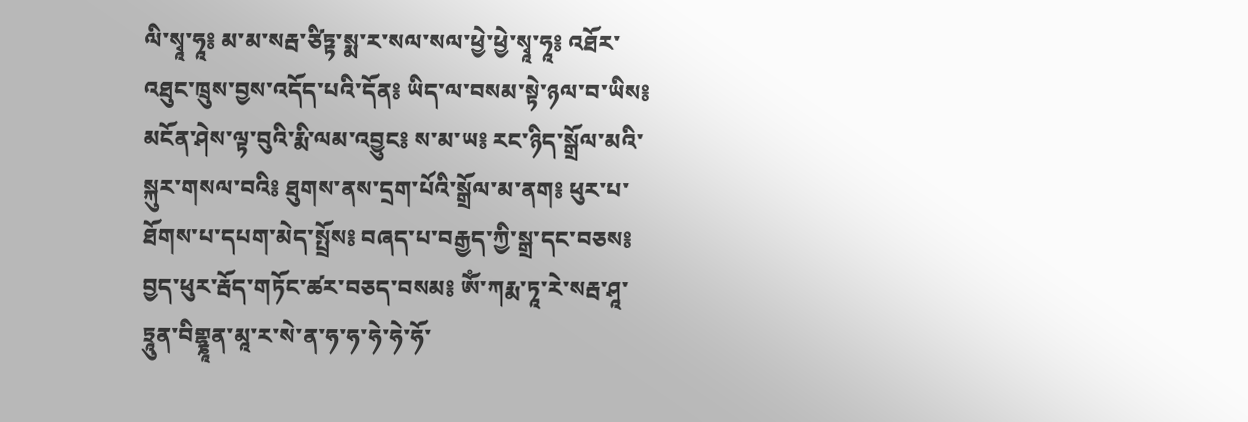ལི་སྭཱ་ཧཱ༔ མ་མ་སརྦ་ཙིཏྟ་སྨ་ར་སལ་སལ་ཕྱེ་ཕྱེ་སྭཱ་ཧཱ༔ འཐོར་འཐུང་ཁྲུས་བྱས་འདོད་པའི་དོན༔ ཡིད་ལ་བསམ་སྟེ་ཉལ་བ་ཡིས༔ མངོན་ཤེས་ལྟ་བུའི་རྨི་ལམ་འབྱུང༔ ས་མ་ཡ༔ རང་ཉིད་སྒྲོལ་མའི་སྐུར་གསལ་བའི༔ ཐུགས་ནས་དྲག་པོའི་སྒྲོལ་མ་ནག༔ ཕུར་པ་ཐོགས་པ་དཔག་མེད་སྤྲོས༔ བཞད་པ་བརྒྱད་ཀྱི་སྒྲ་དང་བཅས༔ བྱད་ཕུར་རྦོད་གཏོང་ཚར་བཅད་བསམ༔ ཨོཾ་ཀརྨ་ཏཱ་རེ་སརྦ་ཤཱ་ཏྲཱུན་བིགྷྣཱན་མཱ་ར་སེ་ན་ཧ་ཧ་ཧེ་ཧེ་ཧོ་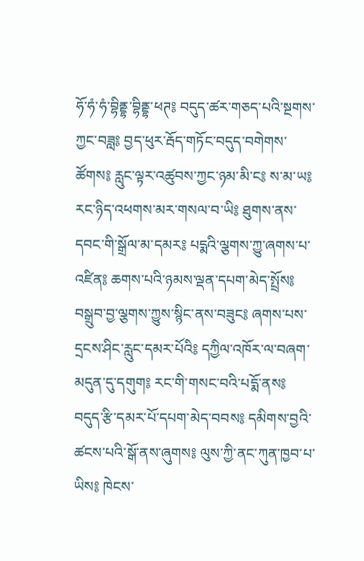ཧོ་ཧཾ་ཧཾ་བྷིནྡྷ་བྷིནྡྷ་ཕཊ༔ བདུད་ཚར་གཅད་པའི་སྔགས་ཀྱང་བཟླ༔ བྱད་ཕུར་རྦོད་གཏོང་བདུད་བགེགས་ཚོགས༔ རླུང་ལྟར་འཚུབས་ཀྱང་ཉམ་མི་ང༔ ས་མ་ཡ༔ རང་ཉིད་འཕགས་མར་གསལ་བ་ཡི༔ ཐུགས་ནས་དབང་གི་སྒྲོལ་མ་དམར༔ པདྨའི་ལྕགས་ཀྱུ་ཞགས་པ་འཛིན༔ ཆགས་པའི་ཉམས་ལྡན་དཔག་མེད་སྤྲོས༔ བསྒྲུབ་བྱ་ལྕགས་ཀྱུས་སྙིང་ནས་བཟུང༔ ཞགས་པས་དྲངས་ཤིང་རླུང་དམར་པོའི༔ དཀྱིལ་འཁོར་ལ་བཞག་མདུན་དུ་དགུག༔ རང་གི་གསང་བའི་པདྨོ་ནས༔ བདུད་རྩི་དམར་པོ་དཔག་མེད་བབས༔ དམིགས་བྱའི་ཚངས་པའི་སྒོ་ནས་ཞུགས༔ ལུས་ཀྱི་ནང་ཀུན་ཁྱབ་པ་ཡིས༔ ཁེངས་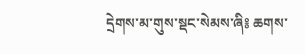དྲེགས་མ་གུས་སྡང་སེམས་ཞི༔ ཆགས་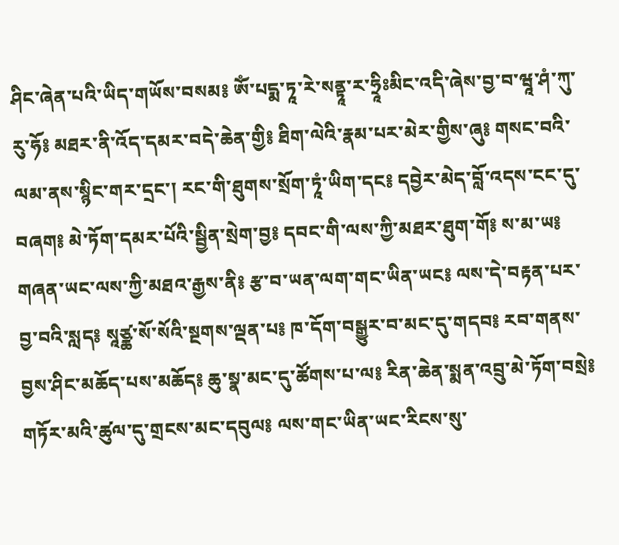ཤིང་ཞེན་པའི་ཡིད་གཡོས་བསམ༔ ཨོཾ་པདྨ་ཏཱ་རེ་སནྟཱ་ར་ཧྲཱིཿམིང་འདི་ཞེས་བྱ་བ་ཝཱ་ཤཾ་ཀུ་རུ་ཧོ༔ མཐར་ནི་འོད་དམར་བདེ་ཆེན་གྱི༔ ཐིག་ལེའི་རྣམ་པར་མེར་གྱིས་ཞུ༔ གསང་བའི་ལམ་ནས་སྙིང་གར་དྲང་། རང་གི་ཐུགས་སྲོག་ཏཱཾ་ཡིག་དང༔ དབྱེར་མེད་བློ་འདས་ངང་དུ་བཞག༔ མེ་ཏོག་དམར་པོའི་སྦྱིན་སྲེག་བྱ༔ དབང་གི་ལས་ཀྱི་མཐར་ཐུག་གོ༔ ས་མ་ཡ༔ གཞན་ཡང་ལས་ཀྱི་མཐའ་རྒྱས་ནི༔ རྩ་བ་ཡན་ལག་གང་ཡིན་ཡང༔ ལས་དེ་བརྟན་པར་བྱ་བའི་སླད༔ སཱཙྪ་སོ་སོའི་སྔགས་ལྡན་པ༔ ཁ་དོག་བསྒྱུར་བ་མང་དུ་གདབ༔ རབ་གནས་བྱས་ཤིང་མཆོད་པས་མཆོད༔ ཆུ་སྣ་མང་དུ་ཚོགས་པ་ལ༔ རིན་ཆེན་སྨན་འབྲུ་མེ་ཏོག་བསྲེ༔ གཏོར་མའི་ཚུལ་དུ་གྲངས་མང་དབུལ༔ ལས་གང་ཡིན་ཡང་རིངས་སུ་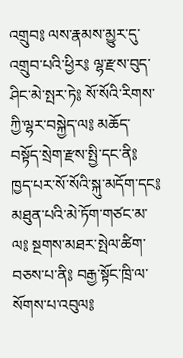འགྲུབ༔ ལས་རྣམས་མྱུར་དུ་འགྲུབ་པའི་ཕྱིར༔ ལྷ་རྫས་བུད་ཤིང་མེ་སྤར་ཏེ༔ སོ་སོའི་རིགས་ཀྱི་ལྷར་བསྐྱེད་ལ༔ མཆོད་བསྟོད་སྲེག་རྫས་སྤྱི་དང་ནི༔ ཁྱད་པར་སོ་སོའི་སྐུ་མདོག་དང༔ མཐུན་པའི་མེ་ཏོག་གཙང་མ་ལ༔ སྔགས་མཐར་སྤེལ་ཚིག་བཅས་པ་ནི༔ བརྒྱ་སྟོང་ཁྲི་ལ་སོགས་པ་འབུལ༔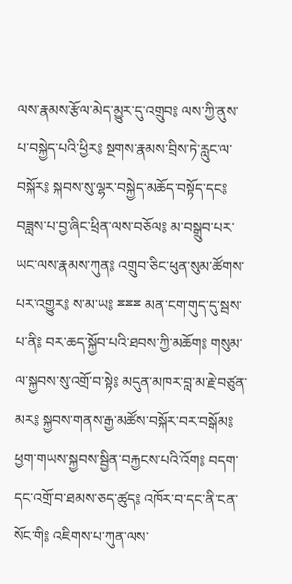ལས་རྣམས་རྩོལ་མེད་མྱུར་དུ་འགྲུབ༔ ལས་ཀྱི་ནུས་པ་བསྐྱེད་པའི་ཕྱིར༔ སྔགས་རྣམས་བྲིས་ཏེ་རླུང་ལ་བསྐོར༔ སྐབས་སུ་ལྷར་བསྐྱེད་མཆོད་བསྟོད་དང༔ བཟླས་པ་བྱ་ཞིང་ཕྲིན་ལས་བཅོལ༔ མ་བསྒྲུབ་པར་ཡང་ལས་རྣམས་ཀུན༔ འགྲུབ་ཅིང་ཕུན་སུམ་ཚོགས་པར་འགྱུར༔ ས་མ་ཡ༔ ྈྈྈ མན་ངག་གུད་དུ་སྦས་པ་ནི༔ བར་ཆད་སྐྱོབ་པའི་ཐབས་ཀྱི་མཆོག༔ གསུམ་ལ་སྐྱབས་སུ་འགྲོ་བ་སྟེ༔ མདུན་མཁར་བླ་མ་རྗེ་བཙུན་མར༔ སྐྱབས་གནས་རྒྱ་མཚོས་བསྐོར་བར་བསྒོམ༔ ཕྱག་གཡས་སྐྱབས་སྦྱིན་བརྐྱངས་པའི་འོག༔ བདག་དང་འགྲོ་བ་ཐམས་ཅད་ཚུད༔ འཁོར་བ་དང་ནི་ངན་སོང་གི༔ འཇིགས་པ་ཀུན་ལས་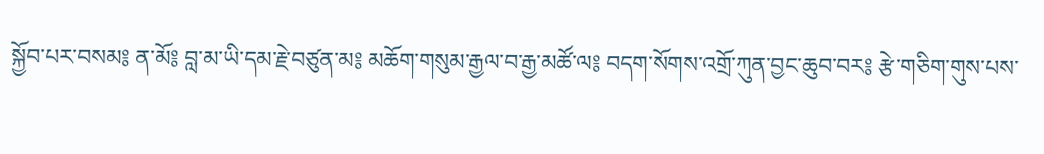སྐྱོབ་པར་བསམ༔ ན་མོ༔ བླ་མ་ཡི་དམ་རྗེ་བཙུན་མ༔ མཆོག་གསུམ་རྒྱལ་བ་རྒྱ་མཚོ་ལ༔ བདག་སོགས་འགྲོ་ཀུན་བྱང་ཆུབ་བར༔ རྩེ་གཅིག་གུས་པས་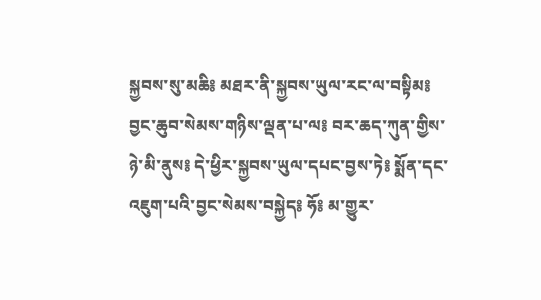སྐྱབས་སུ་མཆི༔ མཐར་ནི་སྐྱབས་ཡུལ་རང་ལ་བསྟིམ༔ བྱང་ཆུབ་སེམས་གཉིས་ལྡན་པ་ལ༔ བར་ཆད་ཀུན་གྱིས་ཉེ་མི་ནུས༔ དེ་ཕྱིར་སྐྱབས་ཡུལ་དཔང་བྱས་ཏེ༔ སྨོན་དང་འཇུག་པའི་བྱང་སེམས་བསྐྱེད༔ ཧོ༔ མ་གྱུར་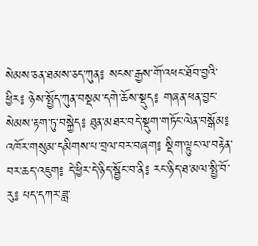སེམས་ཅན་ཐམས་ཅད་ཀུན༔ སངས་རྒྱས་གོ་འཕང་ཐོབ་བྱའི་ཕྱིར༔ ཉེས་སྤྱོད་ཀུན་བསྡམ་དགེ་ཆོས་སྡུད༔ གཞན་ཕན་བྱང་སེམས་རྟག་ཏུ་བསྐྱེད༔ ཐུན་མཐར་བདེ་སྡུག་གཏོང་ལེན་བསྒོམ༔ འཁོར་གསུམ་དམིགས་པ་བྲལ་བར་བཞག༔ སྡིག་ལྟུང་ལ་བརྟེན་བར་ཆད་འཇུག༔ དེ་ཕྱིར་དེ་ཉིད་སྦྱོང་བ་ནི༔ རང་ཉིད་ཐ་མལ་སྤྱི་བོ་རུ༔ པད་དཀར་ཟླ་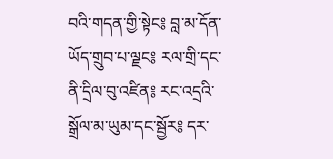བའི་གདན་གྱི་སྟེང༔ བླ་མ་དོན་ཡོད་གྲུབ་པ་ལྗང༔ རལ་གྲི་དང་ནི་དྲིལ་བུ་འཛིན༔ རང་འདྲའི་སྒྲོལ་མ་ཡུམ་དང་སྦྱོར༔ དར་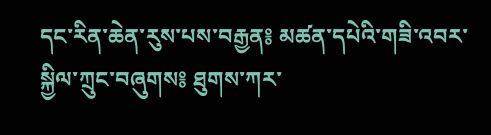དང་རིན་ཆེན་རུས་པས་བརྒྱན༔ མཚན་དཔེའི་གཟི་འབར་སྐྱིལ་ཀྲུང་བཞུགས༔ ཐུགས་ཀར་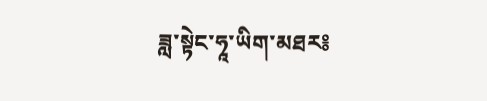ཟླ་སྟེང་ཧཱ་ཡིག་མཐར༔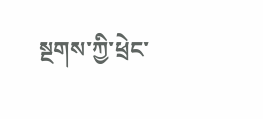སྔགས་ཀྱི་ཕྲེང་